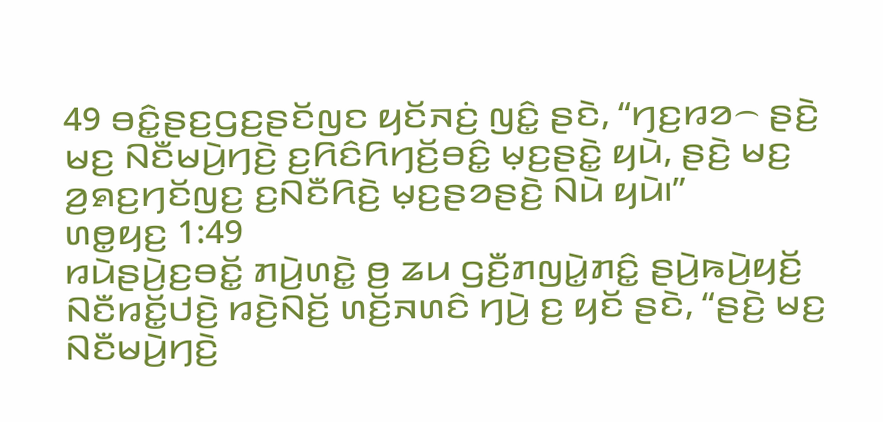49 ꤋꤢꤨ꤭ꤔꤢ꤬ꤞꤢ꤬ꤔꤢꤩꤜꤢ ꤟꤢꤩꤏꤢꤦ꤬ ꤜꤢꤨ꤭ ꤔꤢꤧ, “ꤚꤢ꤬ꤙꤤ꤮ ꤔꤢꤧ꤬ ꤗꤢ꤬ ꤡꤢꤪꤗꤣꤧ꤬ꤚꤢꤧ꤬ ꤢ꤬ꤖꤢꤨꤖꤚꤢꤩ꤬ꤋꤢꤨ꤭ ꤗ꤫ꤢ꤬ꤔꤢꤧ꤭ ꤟꤣꤧ, ꤔꤢꤧ꤬ ꤗꤢ꤬ ꤤ꤬ꤎꤢ꤬ꤚꤢꤩꤜꤢ꤬ ꤢ꤬ꤡꤢꤪꤖꤢꤧ꤬ ꤗ꤫ꤢ꤬ꤔꤤꤔꤢꤧ꤬ ꤡꤣꤧ ꤟꤣꤧ꤯”
ꤛꤥ꤭ꤟꤢ꤬ 1:49
ꤙꤣꤧꤔꤣꤧ꤬ꤢ꤬ꤋꤢꤩ꤭ ꤊꤣꤧ꤬ꤛꤢꤧ꤭ ꤥ꤬ ꤘꤣ ꤞꤢꤪ꤬ꤊꤜꤣꤧ꤭ꤊꤢꤨ꤭ ꤔꤣꤧ꤬ꤒꤣꤧ꤬ꤟꤢꤩ꤬ ꤡꤢꤪꤙꤢꤩ꤭ꤓꤢꤧ꤬ ꤙꤢꤧ꤬ꤡꤢꤩ꤬ ꤛꤢꤩ꤬ꤏꤛꤢꤨ ꤚꤣꤧ꤬ ꤢ꤬ ꤟꤢꤩ ꤔꤢꤧ, “ꤔꤢꤧ꤬ ꤗꤢ꤬ ꤡꤢꤪꤗꤣꤧ꤬ꤚꤢꤧ꤬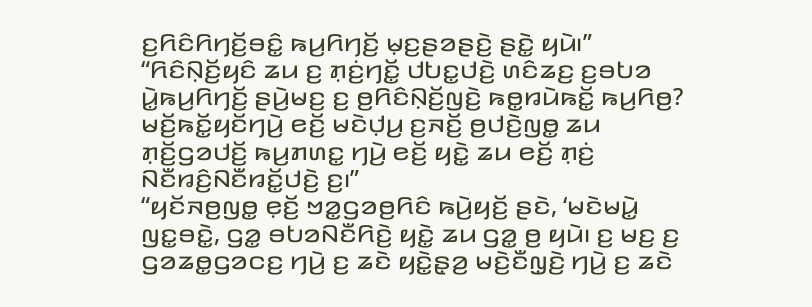ꤢ꤬ꤖꤢꤨꤖꤚꤢꤩ꤬ꤋꤢꤨ꤭ ꤒꤣ꤬ꤖꤚꤢꤩ꤬ ꤗ꤫ꤢ꤬ꤔꤤꤔꤢꤧ꤬ ꤔꤢꤧ꤭ ꤟꤣꤧ꤯”
“ꤖꤢꤨꤡ꤫ꤢꤩ꤬ꤟꤢꤨ ꤘꤣ ꤢ꤬ ꤊ꤫ꤢꤦ꤬ꤚꤢꤩ꤭ ꤓꤝꤢ꤭ꤓꤢꤧ꤬ ꤛꤢꤨꤘꤢ꤬ ꤢ꤬ꤋꤝꤤ ꤣꤧ꤭ꤒꤣ꤬ꤖꤚꤢꤩ꤬ ꤔꤣꤧ꤬ꤗꤢ꤬ ꤢ꤬ ꤥ꤬ꤖꤢꤨꤡ꤫ꤢꤩ꤬ꤜꤢꤧ꤬ ꤒꤥ꤭ꤙꤣꤧꤒꤢꤩ꤭ ꤒꤣ꤬ꤖꤥ꤬? ꤗꤢꤩ꤬ꤒꤢꤩ꤭ꤟꤢꤩꤚꤣꤧ꤬ ꤕꤢꤩ꤬ ꤗꤢꤧꤓ꤫ꤣ꤬ ꤢ꤬ꤏꤢꤩ꤬ ꤥ꤬ꤓꤢꤧ꤬ꤜꤥ꤭ ꤘꤣ ꤊ꤫ꤢꤩ꤬ꤞꤤꤓꤢꤩ꤬ ꤒꤣ꤬ꤊꤛꤢ꤭ ꤚꤣꤧ꤬ ꤕꤢꤩ꤬ ꤟꤢꤧ꤭ ꤘꤣ ꤕꤢꤩ꤬ ꤊ꤫ꤢꤦ꤬ ꤡꤢꤪꤙꤢꤨ꤬ꤡꤢꤪꤙꤢꤩ꤭ꤓꤢꤧ꤬ ꤢ꤬꤯”
“ꤟꤢꤩꤏꤥ꤬ꤜꤥ꤭ ꤕ꤫ꤢꤩ꤬ ꤠꤤ꤭ꤞꤤꤥ꤬ꤖꤢꤨ ꤒꤣꤧ꤬ꤟꤢꤩ꤬ ꤔꤢꤧ, ‘ꤗꤢꤧꤗꤣꤧ꤭ ꤜꤢ꤭ꤋꤢꤧ꤭, ꤞꤤ꤭ ꤋꤝꤤꤡꤢꤪꤖꤢꤧ꤬ ꤟꤢꤧ꤭ ꤘꤣ ꤞꤤ꤭ ꤥ꤬ ꤟꤣꤧ꤯ ꤢ꤬ ꤗꤢ꤬ ꤢ꤬ ꤞꤤꤘꤥ꤭ꤞꤤꤍꤢ꤬ ꤚꤣꤧ꤬ ꤢ꤬ ꤘꤢꤧ ꤟꤢꤧ꤭ꤔ꤫ꤤ꤬ ꤗꤢꤧ꤬ꤢꤪꤜ꤫ꤢꤧ꤬ ꤚꤣꤧ꤬ ꤢ꤬ ꤘꤢꤧ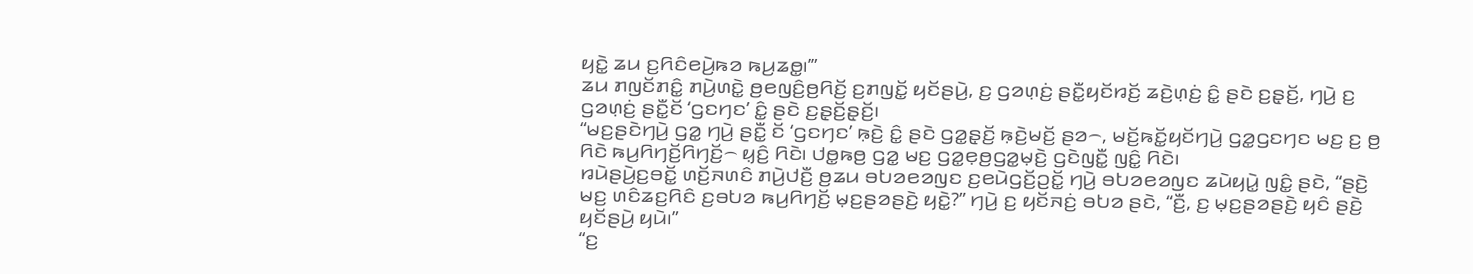ꤟꤢꤧ꤭ ꤘꤣ ꤢ꤬ꤖꤢꤨꤕꤣꤧ꤬ꤒꤤ ꤒꤣ꤬ꤘꤥ꤭꤯’”
ꤘꤣ ꤊꤜꤢꤩꤊꤢꤨ꤭ ꤊꤣꤧ꤬ꤛꤢꤧ꤭ ꤥ꤬ꤕꤜꤢꤨ꤬ꤥ꤬ꤖꤢꤩ꤬ ꤢ꤬ꤊꤜꤢꤩ꤭ ꤟꤢꤩꤔꤣꤧ꤬, ꤢ꤬ ꤞꤤꤛ꤫ꤢꤦ꤬ ꤔꤢꤪ꤭ꤟꤢꤩꤙꤢꤩ꤬ ꤘꤢꤧ꤬ꤛ꤫ꤢꤦ꤬ ꤢꤨ꤭ ꤔꤢꤧ ꤢ꤬ꤔ꤫ꤢꤩ꤬, ꤚꤣꤧ꤬ ꤢ꤬ ꤞꤤꤛ꤫ꤢꤦ꤬ ꤔꤢꤪ꤭ꤢꤩ ‘ꤞꤢꤚꤢ’ ꤢꤨ꤭ ꤔꤢꤧ ꤢ꤬ꤔ꤫ꤢꤩ꤬ꤔ꤫ꤢꤩ꤬꤯
“ꤗꤢ꤬ꤔꤢꤧꤚꤣꤧ꤬ ꤞꤤ꤭ ꤚꤣꤧ꤬ ꤔꤢꤪ꤭ ꤢꤩ ‘ꤞꤢꤚꤢ’ ꤒ꤫ꤢꤧ꤬ ꤢꤨ꤭ ꤔꤢꤧ ꤞꤤ꤭ꤔ꤫ꤢꤩ꤬ ꤒ꤫ꤢꤧ꤬ꤗꤢꤩ꤬ ꤔꤤ꤮, ꤗꤢꤩ꤬ꤒꤢꤩ꤭ꤟꤢꤩꤚꤣꤧ꤬ ꤞꤤ꤭ꤞꤢꤚꤢ ꤗꤢ꤬ ꤢ꤬ ꤥ꤬ ꤖꤢꤧ ꤒꤣ꤬ꤖꤚꤢꤩ꤬ꤖꤚꤢꤩ꤬꤮ ꤟ꤫ꤢꤨ꤬ ꤖꤢꤧ꤯ ꤓꤥ꤭ꤒꤥ꤬ ꤞꤤ꤭ ꤗꤢ꤬ ꤞꤤ꤭ꤕ꤫ꤥ꤬ꤞꤤ꤭ꤗ꤫ꤢꤧ꤬ ꤞꤢꤧꤜꤢꤪ꤭ ꤜꤢꤨ꤭ ꤖꤢꤧ꤯
ꤙꤣꤧꤔꤣꤧ꤬ꤢ꤬ꤋꤢꤩ꤭ ꤛꤢꤩ꤬ꤏꤛꤢꤨ ꤊꤣꤧ꤬ꤓꤢꤪ꤬ ꤥ꤬ꤘꤣ ꤋꤝꤤꤕꤤꤜꤢ ꤢ꤬ꤕꤣꤧꤞꤢꤩ꤬ꤑꤢꤩ꤭ ꤚꤣꤧ꤬ ꤋꤝꤤꤕꤤꤜꤢ ꤘꤣꤧꤟꤣꤧ꤭ ꤜꤢꤨ꤭ ꤔꤢꤧ, “ꤔꤢꤧ꤬ ꤗꤢ꤬ ꤛꤢꤨꤘꤢ꤬ꤖꤢꤨ ꤢ꤬ꤋꤝꤤ ꤒꤣ꤬ꤖꤚꤢꤩ꤬ ꤗ꤫ꤢ꤬ꤔꤤꤔꤢꤧ꤬ ꤟꤢꤧ꤭?” ꤚꤣꤧ꤬ ꤢ꤬ ꤟꤢꤩꤏꤢꤦ꤬ ꤋꤝꤤ ꤔꤢꤧ, “ꤢꤪ꤬, ꤢ꤬ ꤗ꤫ꤢ꤬ꤔꤤꤔꤢꤧ꤬ ꤟꤢꤨ ꤔꤢꤧ꤬ ꤟꤢꤩꤔꤣꤧ꤬ ꤟꤣꤧ꤯”
“ꤢ꤬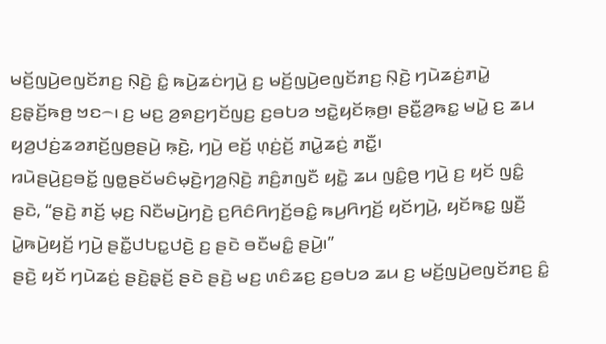ꤗꤢꤩ꤬ꤜꤣꤧ꤬ꤕꤜꤢꤩꤊꤢ꤬ ꤡ꤫ꤢꤧ꤬ ꤢꤨ꤭ ꤒꤣꤧ꤬ꤘꤢꤦꤚꤣꤧ꤬ ꤢ꤬ ꤗꤢꤩ꤬ꤜꤣꤧ꤬ꤕꤜꤢꤩꤊꤢ꤬ ꤡ꤫ꤢꤧ꤬ ꤚꤣꤧꤘꤢꤦ꤬ꤊꤣꤧ꤭ ꤢ꤬ꤔ꤫ꤢꤩ꤬ꤒꤥ꤬ ꤠꤢ꤮꤯ ꤢ꤬ ꤗꤢ꤬ ꤤ꤬ꤎꤢ꤬ꤚꤢꤩꤜꤢ꤬ ꤢ꤬ꤋꤝꤤ ꤠꤢꤧ꤭ꤟꤢꤩꤒ꤫ꤥ꤬꤯ ꤔꤢꤪ꤭ꤤ꤬ꤒꤢ꤭ ꤗꤣꤧ꤭ ꤢ꤬ ꤘꤣ ꤟꤤ꤬ꤓꤢꤦ꤬ꤘꤤꤊꤢꤩ꤬ꤜꤥ꤬ꤔꤣꤧ꤬ ꤒ꤫ꤢꤧ꤬, ꤚꤣꤧ꤬ ꤕꤢꤩ꤬ ꤛ꤫ꤢꤦ꤬ꤢꤩ꤬ ꤊꤣꤧ꤭ꤘꤢꤦ꤬ ꤊꤢꤪ꤭꤯
ꤙꤣꤧꤔꤣꤧ꤬ꤢ꤬ꤋꤢꤩ꤭ ꤜꤥ꤭ꤔꤢꤩꤗꤢꤨꤗ꤫ꤢꤧ꤬ꤚꤤ꤬ꤡ꤫ꤢꤧ꤬ ꤊꤢꤨ꤬ꤊꤜꤢꤪ ꤟꤢꤧ꤭ ꤘꤣ ꤜꤢꤨ꤭ꤥ꤬ ꤚꤣꤧ꤬ ꤢ꤬ ꤟꤢꤩ ꤜꤢꤨ꤭ ꤔꤢꤧ, “ꤔꤢꤧ꤬ ꤊꤢꤩ꤬ ꤗ꤫ꤢ꤬ ꤡꤢꤪꤗꤣꤧ꤬ꤚꤢꤧ꤬ ꤢ꤬ꤖꤢꤨꤖꤚꤢꤩ꤬ꤋꤢꤨ꤭ ꤒꤣ꤬ꤖꤚꤢꤩ꤬ ꤟꤢꤩꤚꤣꤧ꤬, ꤟꤢꤩꤒꤢ꤭ ꤜ꤫ꤢꤪ꤬ ꤣꤧ꤭ꤒꤣꤧ꤬ꤟꤢꤩ꤬ ꤚꤣꤧ꤬ ꤔꤢꤪ꤭ꤓꤝꤢ꤭ꤓꤢꤧ꤬ ꤢ꤬ ꤔꤢꤧ ꤋꤢꤪꤗꤢꤨ꤭ ꤔꤣꤧ꤬꤯”
ꤔꤢꤧ꤬ ꤟꤢꤩ ꤚꤣꤧꤘꤢꤦ꤬ ꤔꤢꤧ꤬ꤔ꤫ꤢꤩ꤬ ꤔꤢꤧ ꤔꤢꤧ꤬ ꤗꤢ꤬ ꤛꤢꤨꤘꤢ꤬ ꤢ꤬ꤋꤝꤤ ꤘꤣ ꤢ꤬ ꤗꤢꤩ꤬ꤜꤣꤧ꤬ꤕꤜꤢꤩꤊꤢ꤬ ꤢꤨ꤭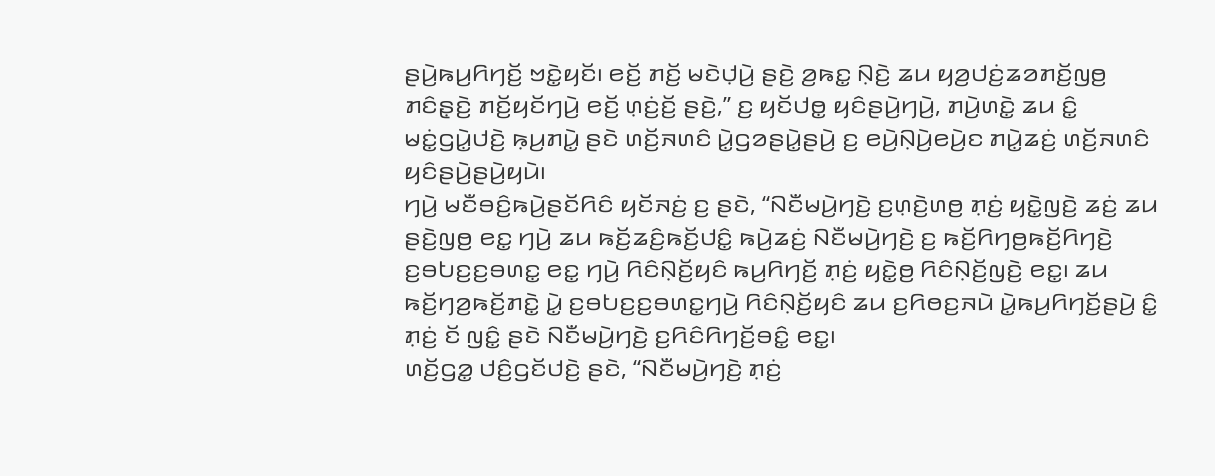ꤔꤣꤧ꤬ꤒꤣ꤬ꤖꤚꤢꤩ꤬ ꤠꤢꤧ꤭ꤟꤢꤩ꤯ ꤕꤢꤩ꤬ ꤊꤢꤩ꤬ ꤗꤢꤧꤓ꤫ꤣꤧ꤬ ꤔꤢꤧ꤬ ꤤ꤬ꤒꤢ꤭ ꤡ꤫ꤢꤧ꤬ ꤘꤣ ꤟꤤ꤬ꤓꤢꤦ꤬ꤘꤤꤊꤢꤩ꤬ꤜꤥ꤬ ꤊꤢꤨꤔ꤫ꤢꤧ꤬ ꤊꤢꤩ꤬ꤟꤢꤩꤚꤣꤧ꤬ ꤕꤢꤩ꤬ ꤛ꤫ꤢꤦ꤬ꤢꤩ꤬ ꤔꤢꤧ꤬,” ꤢ꤬ ꤟꤢꤩꤓꤥ꤭ ꤟꤢꤨꤔꤣꤧ꤬ꤚꤣꤧ꤬, ꤊꤣꤧ꤬ꤛꤢꤧ꤭ ꤘꤣ ꤢꤨ꤭ ꤗꤢꤦ꤭ꤞꤣꤧ꤭ꤓꤢꤧ꤬ ꤒ꤫ꤣ꤬ꤊꤣꤧ꤭ ꤔꤢꤧ ꤛꤢꤩ꤬ꤏꤛꤢꤨ ꤣꤧ꤭ꤞꤤꤔꤣꤧ꤭ꤔꤣꤧ꤬ ꤢ꤬ ꤕꤣꤧ꤬ꤡ꤫ꤣꤧ꤬ꤕꤣꤧ꤬ꤢ ꤊꤣꤧ꤭ꤘꤢꤦ꤬ ꤛꤢꤩ꤬ꤏꤛꤢꤨ ꤟꤢꤨꤔꤣꤧ꤬ꤔꤣꤧ꤬ꤟꤣꤧ꤯
ꤚꤣꤧ꤬ ꤗꤢꤪꤋꤢꤨ꤬ꤒꤣꤧ꤬ꤔꤢꤩꤖꤢꤨ ꤟꤢꤩꤏꤢꤦ꤬ ꤢ꤬ ꤔꤢꤧ, “ꤡꤢꤪꤗꤣꤧ꤬ꤚꤢꤧ꤬ ꤢ꤬ꤛ꤫ꤢꤧ꤬ꤛꤥ꤬ ꤊ꤫ꤢꤦ꤬ ꤟꤢꤧ꤭ꤜꤢꤧ꤬ ꤘꤢꤦ꤬ ꤘꤣ ꤔꤢꤧ꤬ꤜꤥ꤬ ꤕꤢ꤭ ꤚꤣꤧ꤬ ꤘꤣ ꤒꤢꤩ꤬ꤘꤢꤨ꤬ꤒꤢꤩ꤬ꤓꤢꤨ꤭ ꤒꤣꤧ꤬ꤘꤢꤦ꤬ ꤡꤢꤪꤗꤣꤧ꤬ꤚꤢꤧ꤬ ꤢ꤬ ꤒꤢꤩ꤬ꤖꤚꤥ꤬ꤒꤢꤩ꤬ꤖꤚꤢꤧ꤬ ꤢ꤬ꤋꤝꤢ꤬ꤢ꤬ꤋꤛꤢ꤭ ꤕꤢ꤭ ꤚꤣꤧ꤬ ꤖꤢꤨꤡ꤫ꤢꤩ꤬ꤟꤢꤨ ꤒꤣ꤬ꤖꤚꤢꤩ꤬ ꤊ꤫ꤢꤦ꤬ ꤟꤢꤧ꤭ꤥ꤬ ꤖꤢꤨꤡ꤫ꤢꤩ꤬ꤜꤢꤧ꤬ ꤕꤢ꤭꤯ ꤘꤣ ꤒꤢꤩ꤬ꤚꤤ꤬ꤒꤢꤩ꤬ꤊꤢꤧ꤭ ꤣꤧ꤭ ꤢ꤬ꤋꤝꤢ꤬ꤢ꤬ꤋꤛꤢ꤭ꤚꤣꤧ꤬ ꤖꤢꤨꤡ꤫ꤢꤩ꤬ꤟꤢꤨ ꤘꤣ ꤢ꤬ꤖꤥꤢ꤬ꤏꤣꤧ ꤣꤧ꤭ꤒꤣ꤬ꤖꤚꤢꤩ꤬ꤔꤣꤧ꤬ ꤢꤨ꤭ ꤊ꤫ꤢꤦ꤬ ꤢꤩ ꤜꤢꤨ꤭ ꤔꤢꤧ ꤡꤢꤪꤗꤣꤧ꤬ꤚꤢꤧ꤬ ꤢ꤬ꤖꤢꤨꤖꤚꤢꤩ꤬ꤋꤢꤨ꤭ ꤕꤢ꤭꤯
ꤛꤢꤩ꤬ꤞꤤ꤭ ꤓꤢꤨ꤬ꤞꤢꤩꤓꤢꤧ꤬ ꤔꤢꤧ, “ꤡꤢꤪꤗꤣꤧ꤬ꤚꤢꤧ꤬ ꤊ꤫ꤢꤦ꤬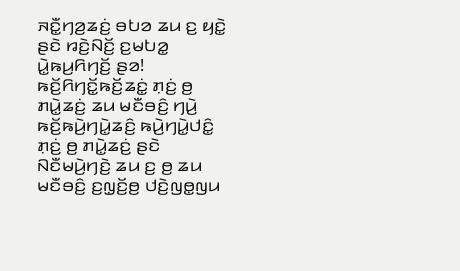ꤏꤢꤪ꤭ꤚꤤ꤬ꤘꤢꤦ꤬ ꤋꤝꤤ ꤘꤣ ꤢ꤬ ꤟꤢꤧ꤭ ꤔꤢꤧ ꤙꤢꤧ꤬ꤡꤢꤩ꤬ ꤢ꤬ꤗꤝꤤ꤭ ꤣꤧ꤭ꤒꤣ꤬ꤖꤚꤢꤩ꤬ ꤔꤤ! ꤒꤢꤩ꤬ꤖꤚꤢꤩ꤭ꤒꤢꤩ꤬ꤘꤢꤦ꤭ ꤊ꤫ꤢꤦ꤬ ꤥ꤬ ꤊꤣꤧ꤭ꤘꤢꤦ꤬ ꤘꤣ ꤗꤢꤪꤋꤢꤨ꤬ ꤚꤣꤧ꤬ ꤒꤢꤩ꤬ꤒꤣꤧ꤬ꤚꤣꤧ꤭ꤘꤢꤨ꤬ ꤒꤣꤧ꤬ꤚꤣꤧ꤭ꤓꤢꤨ꤭ ꤊ꤫ꤢꤦ꤬ ꤥ꤬ ꤊꤣꤧ꤭ꤘꤢꤦ꤬ ꤔꤢꤧ ꤡꤢꤪꤗꤣꤧ꤬ꤚꤢꤧ꤬ ꤘꤣ ꤢ꤬ ꤥ꤬ ꤘꤣ ꤗꤢꤪꤋꤢꤨ꤬ ꤢ꤬ꤜ꤫ꤢꤩ꤬ꤥ꤬ ꤓꤢꤧ꤬ꤜꤥ꤭ꤜꤣ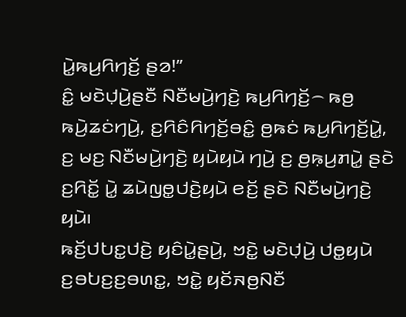ꤣꤧ꤭ꤒꤣ꤬ꤖꤚꤢꤩ꤬ ꤔꤤ!”
ꤢꤨ꤭ ꤗꤢꤧꤓ꤫ꤣꤧ꤬ꤔꤢꤪ ꤡꤢꤪꤗꤣꤧ꤬ꤚꤢꤧ꤬ ꤒꤣ꤬ꤖꤚꤢꤩ꤬꤮ ꤒꤥ꤬ ꤒꤣꤧ꤬ꤘꤢꤦꤚꤣꤧ꤬, ꤢ꤬ꤖꤢꤨꤖꤚꤢꤩ꤬ꤋꤢꤨ꤭ ꤥ꤬ꤒꤢꤦ ꤒꤣ꤬ꤖꤚꤢꤩ꤬ꤣꤧ꤭, ꤢ꤬ ꤗꤢ꤬ ꤡꤢꤪꤗꤣꤧ꤬ꤚꤢꤧ꤬ ꤟꤣꤧꤟꤣꤧ ꤚꤣꤧ꤬ ꤢ꤬ ꤥ꤬ꤒ꤫ꤣ꤬ꤊꤣꤧ꤭ ꤔꤢꤧ ꤢ꤬ꤖꤢꤩ꤭ ꤣꤧ꤭ ꤘꤣꤧꤜꤥ꤭ꤓꤢꤧ꤬ꤟꤣꤧ ꤕꤢꤩ꤬ ꤔꤢꤧ ꤡꤢꤪꤗꤣꤧ꤬ꤚꤢꤧ꤬ ꤟꤣꤧ꤯
ꤒꤢꤩ꤬ꤓꤝꤢ꤭ꤓꤢꤧ꤬ ꤟꤢꤨꤣꤧ꤭ꤔꤣꤧ꤬, ꤠꤢꤧ꤭ ꤗꤢꤧꤓ꤫ꤣꤧ꤬ ꤓꤥ꤭ꤟꤣꤧ ꤢ꤬ꤋꤝꤢ꤬ꤢ꤬ꤋꤛꤢ꤭, ꤠꤢꤧ꤭ ꤟꤢꤩꤏꤥ꤬ꤡꤢꤪ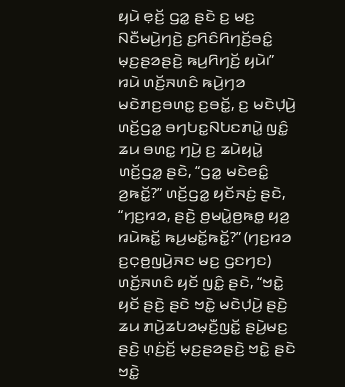ꤟꤣꤧ ꤕ꤫ꤢꤩ꤬ ꤞꤤ꤭ ꤔꤢꤧ ꤢ꤬ ꤗꤢ꤬ ꤡꤢꤪꤗꤣꤧ꤬ꤚꤢꤧ꤬ ꤢ꤬ꤖꤢꤨꤖꤚꤢꤩ꤬ꤋꤢꤨ꤭ ꤗ꤫ꤢ꤬ꤔꤤꤔꤢꤧ꤬ ꤒꤣ꤬ꤖꤚꤢꤩ꤬ ꤟꤣꤧ꤯”
ꤙꤣꤧ ꤛꤢꤩ꤬ꤏꤛꤢꤨ ꤒꤣꤧ꤬ꤚꤤ ꤗꤢꤧꤊꤢ꤬ꤋꤛꤢ꤭ ꤢ꤬ꤋꤢꤩ꤭, ꤢ꤬ ꤗꤢꤧꤓ꤫ꤣꤧ꤬ ꤛꤢꤩ꤬ꤞꤤ꤭ ꤋꤚꤝꤢ꤭ꤡꤝꤢꤊꤣꤧ꤭ ꤜꤢꤨ꤭ ꤘꤣ ꤋꤛꤢ꤭ ꤚꤣꤧ꤬ ꤢ꤬ ꤘꤣꤧꤟꤣꤧ꤭ ꤛꤢꤩ꤬ꤞꤤ꤭ ꤔꤢꤧ, “ꤞꤤ꤭ ꤗꤢꤧꤕꤢꤨ꤭ ꤤ꤬ꤒꤢꤩ꤭?” ꤛꤢꤩ꤬ꤞꤤ꤭ ꤟꤢꤩꤏꤢꤦ꤬ ꤔꤢꤧ, “ꤚꤢ꤬ꤙꤤ, ꤔꤢꤧ꤬ ꤥ꤬ꤗꤣꤧ꤭ꤥ꤬ꤒꤥ꤭ ꤟꤤ꤬ ꤙꤣꤧꤒꤢꤩ꤭ ꤒꤣ꤬ꤗꤢꤩ꤭ꤒꤢꤩ꤭?” (ꤚꤢ꤬ꤙꤤ ꤢ꤬ꤍ꤫ꤥ꤬ꤜꤣꤧ꤬ꤏꤢ ꤗꤢ꤬ ꤞꤢꤚꤢ)
ꤛꤢꤩ꤬ꤏꤛꤢꤨ ꤟꤢꤩ ꤜꤢꤨ꤭ ꤔꤢꤧ, “ꤠꤢꤧ꤭ ꤟꤢꤩ ꤔꤢꤧ꤬ ꤔꤢꤧ ꤠꤢꤧ꤭ ꤗꤢꤧꤓ꤫ꤣꤧ꤬ ꤔꤢꤧ꤬ ꤘꤣ ꤊꤣꤧ꤬ꤘꤝꤤꤗ꤫ꤢꤪ꤬ꤜꤢꤩ꤭ ꤔꤣꤧ꤬ꤗꤢ꤬ ꤔꤢꤧ꤬ ꤛ꤫ꤢꤦ꤬ꤢꤩ꤬ ꤗ꤫ꤢ꤬ꤔꤤꤔꤢꤧ꤬ ꤠꤢꤧ꤭ ꤔꤢꤧ ꤠꤢꤧ꤭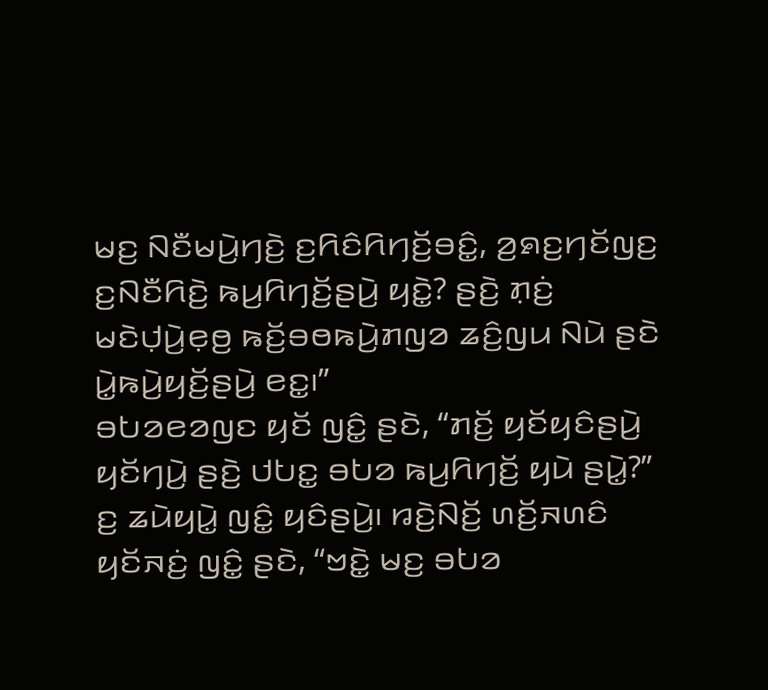ꤗꤢ꤬ ꤡꤢꤪꤗꤣꤧ꤬ꤚꤢꤧ꤬ ꤢ꤬ꤖꤢꤨꤖꤚꤢꤩ꤬ꤋꤢꤨ꤭, ꤤ꤬ꤎꤢ꤬ꤚꤢꤩꤜꤢ꤬ ꤢ꤬ꤡꤢꤪꤖꤢꤧ꤬ ꤒꤣ꤬ꤖꤚꤢꤩ꤬ꤔꤣꤧ꤬ ꤟꤢꤧ꤭? ꤔꤢꤧ꤬ ꤊ꤫ꤢꤦ꤬ ꤗꤢꤧꤓ꤫ꤣꤧ꤬ꤕ꤫ꤥ꤬ ꤒꤢꤩ꤬ꤋꤥꤒꤣꤧ꤬ꤊꤜꤤ ꤘꤢꤨ꤬ꤜꤣ ꤡꤣꤧ ꤔꤢꤧ ꤣꤧ꤭ꤒꤣꤧ꤬ꤟꤢꤩ꤬ꤔꤣꤧ꤬ ꤕꤢ꤭꤯”
ꤋꤝꤤꤕꤤꤜꤢ ꤟꤢꤩ ꤜꤢꤨ꤭ ꤔꤢꤧ, “ꤊꤢꤩ꤬ ꤟꤢꤩꤟꤢꤨꤔꤣꤧ꤬ ꤟꤢꤩꤚꤣꤧ꤬ ꤔꤢꤧ꤬ ꤓꤝꤢ꤭ ꤋꤝꤤ ꤒꤣ꤬ꤖꤚꤢꤩ꤬ ꤟꤣꤧ ꤔꤣꤧ꤭?” ꤢ꤬ ꤘꤣꤧꤟꤣꤧ꤭ ꤜꤢꤨ꤭ ꤟꤢꤨꤔꤣꤧ꤬꤯ ꤙꤢꤧ꤬ꤡꤢꤩ꤬ ꤛꤢꤩ꤬ꤏꤛꤢꤨ ꤟꤢꤩꤏꤢꤦ꤬ ꤜꤢꤨ꤭ ꤔꤢꤧ, “ꤠꤢꤧ꤭ ꤗꤢ꤬ ꤋꤝꤤ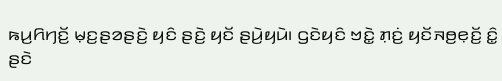ꤒꤣ꤬ꤖꤚꤢꤩ꤬ ꤗ꤫ꤢ꤬ꤔꤤꤔꤢꤧ꤬ ꤟꤢꤨ ꤔꤢꤧ꤬ ꤟꤢꤩ ꤔꤣꤧ꤬ꤟꤣꤧ꤯ ꤞꤢꤧꤟꤢꤨ ꤠꤢꤧ꤭ ꤊ꤫ꤢꤦ꤬ ꤟꤢꤩꤏꤥ꤬ꤕ꤫ꤢꤩ꤬ ꤢꤨ꤭ ꤔꤢꤧ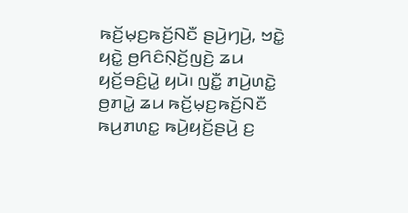ꤒꤢꤩ꤬ꤗ꤫ꤢ꤬ꤒꤢꤩ꤬ꤡꤢꤪ ꤔꤣꤧ꤬ꤚꤣꤧ꤬, ꤠꤢꤧ꤭ ꤟꤢꤧ꤭ ꤥ꤬ꤖꤢꤨꤡ꤫ꤢꤩ꤬ꤜꤢꤧ꤬ ꤘꤣ ꤟꤢꤩ꤬ꤋꤢꤨ꤬ꤣꤧ꤭ ꤟꤣꤧ꤯ ꤜꤢꤪ꤭ ꤊꤣꤧ꤬ꤛꤢꤧ꤭ ꤥ꤬ꤊꤣꤧ꤭ ꤘꤣ ꤒꤢꤩ꤬ꤗ꤫ꤢ꤬ꤒꤢꤩ꤬ꤡꤢꤪ ꤒꤣ꤬ꤊꤛꤢ꤭ ꤒꤣꤧ꤬ꤟꤢꤩ꤬ꤔꤣꤧ꤬ ꤢ꤬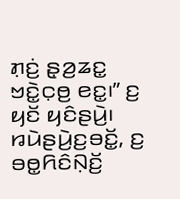ꤊ꤫ꤢꤦ꤬ ꤔ꤫ꤤ꤬ꤘꤢ꤭ ꤠꤢꤧ꤭ꤍ꤫ꤥ꤬ ꤕꤢ꤭꤯” ꤢ꤬ ꤟꤢꤩ ꤟꤢꤨꤔꤣꤧ꤬꤯
ꤙꤣꤧꤔꤣꤧ꤬ꤢ꤬ꤋꤢꤩ꤭, ꤢ꤬ ꤋꤥ꤭ꤖꤢꤨꤡ꤫ꤢꤩ꤬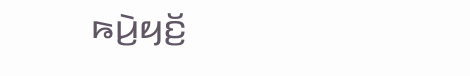ꤒꤣꤧ꤬ꤟꤢꤩ꤬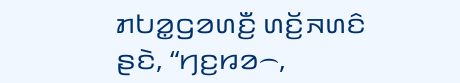ꤊꤝꤤ꤭ꤞꤤꤛꤢꤪ꤬ ꤛꤢꤩ꤬ꤏꤛꤢꤨ ꤔꤢꤧ, “ꤚꤢ꤬ꤙꤤ꤮,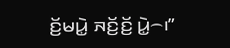ꤢꤩ꤬ꤗꤣꤧ꤭ ꤏꤢꤩ꤬ꤢꤩ꤬ ꤣꤧ꤭꤮꤯”